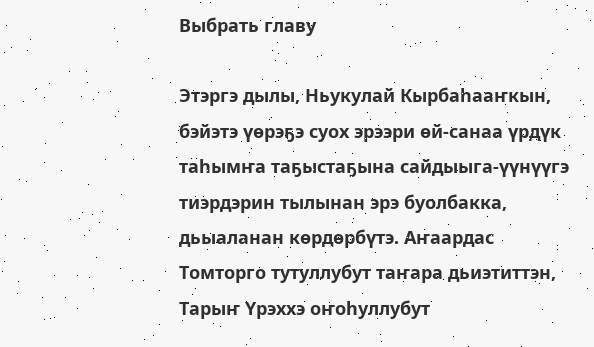Выбрать главу

Этэргэ дылы, Ньукулай Кырбаһааҥкын, бэйэтэ үөрэҕэ суох эрээри өй-санаа үрдүк таһымҥа таҕыстаҕына сайдыыга-үүнүүгэ тиэрдэрин тылынан эрэ буолбакка, дьыаланан көрдөрбүтэ. Аҥаардас Томторго тутуллубут таҥара дьиэтиттэн, Тарыҥ Үрэххэ оҥоһуллубут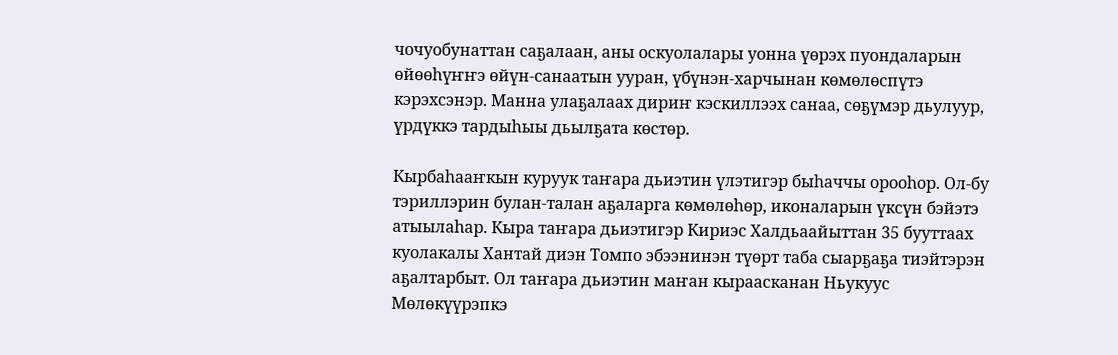чочуобунаттан саҕалаан, аны оскуолалары уонна үөрэх пуондаларын өйөөһүҥҥэ өйүн-санаатын ууран, үбүнэн-харчынан көмөлөспүтэ кэрэхсэнэр. Манна улаҕалаах дириҥ кэскиллээх санаа, сөҕүмэр дьулуур, үрдүккэ тардыһыы дьылҕата көстөр.

Кырбаһааҥкын куруук таҥара дьиэтин үлэтигэр быһаччы орооһор. Ол-бу тэриллэрин булан-талан аҕаларга көмөлөһөр, иконаларын үксүн бэйэтэ атыылаһар. Кыра таҥара дьиэтигэр Кириэс Халдьаайыттан 35 бууттаах куолакалы Хантай диэн Томпо эбээнинэн түөрт таба сыарҕаҕа тиэйтэрэн аҕалтарбыт. Ол таҥара дьиэтин маҥан кыраасканан Ньукуус Мөлөкүүрэпкэ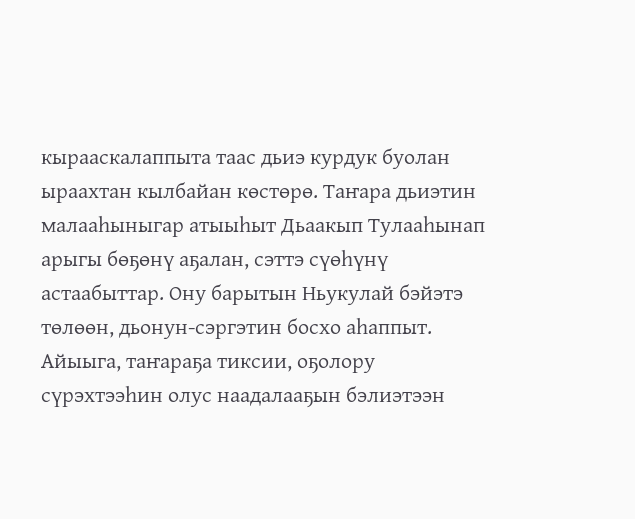кырааскалаппыта таас дьиэ курдук буолан ыраахтан кылбайан көстөрө. Таҥара дьиэтин малааһыныгар атыыһыт Дьаакып Тулааһынап арыгы бөҕөнү аҕалан, сэттэ сүөһүнү астаабыттар. Ону барытын Ньукулай бэйэтэ төлөөн, дьонун-сэргэтин босхо аһаппыт. Айыыга, таҥараҕа тиксии, оҕолору сүрэхтээһин олус наадалааҕын бэлиэтээн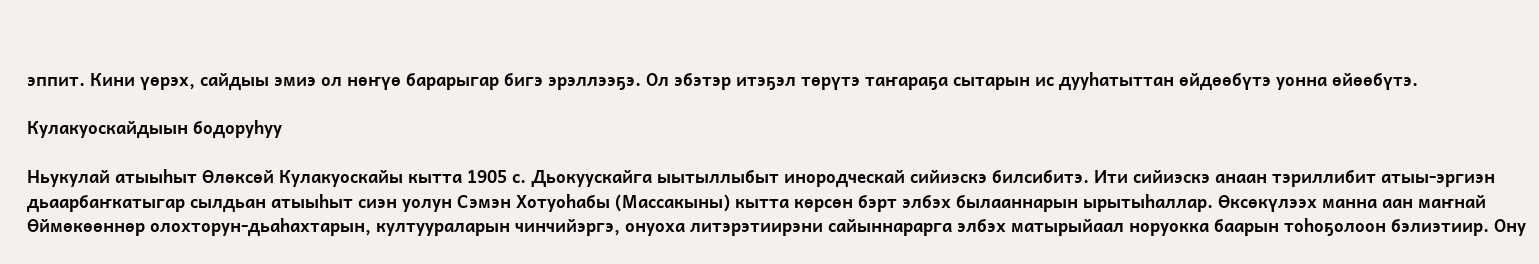эппит. Кини үөрэх, сайдыы эмиэ ол нөҥүө барарыгар бигэ эрэллээҕэ. Ол эбэтэр итэҕэл төрүтэ таҥараҕа сытарын ис дууһатыттан өйдөөбүтэ уонна өйөөбүтэ.

Кулакуоскайдыын бодоруһуу

Ньукулай атыыһыт Өлөксөй Кулакуоскайы кытта 1905 с. Дьокуускайга ыытыллыбыт инородческай сийиэскэ билсибитэ. Ити сийиэскэ анаан тэриллибит атыы-эргиэн дьаарбаҥкатыгар сылдьан атыыһыт сиэн уолун Сэмэн Хотуоһабы (Массакыны) кытта көрсөн бэрт элбэх былааннарын ырытыһаллар. Өксөкүлээх манна аан маҥнай Өймөкөөннөр олохторун-дьаһахтарын, култуураларын чинчийэргэ, онуоха литэрэтиирэни сайыннарарга элбэх матырыйаал норуокка баарын тоһоҕолоон бэлиэтиир. Ону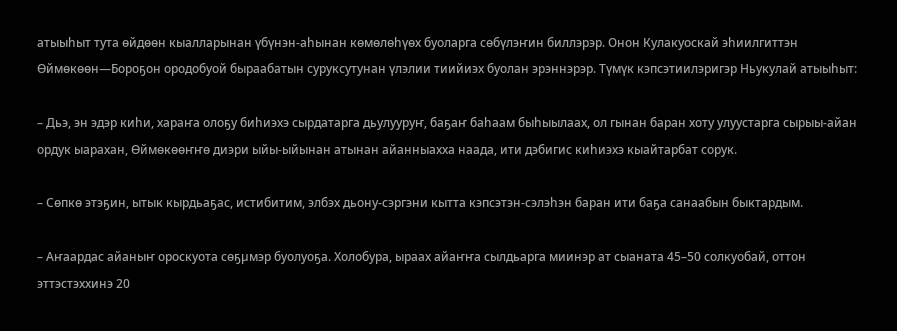атыыһыт тута өйдөөн кыалларынан үбүнэн-аһынан көмөлөһүөх буоларга сөбүлэҥин биллэрэр. Онон Кулакуоскай эһиилгиттэн Өймөкөөн—Бороҕон ородобуой быраабатын суруксутунан үлэлии тиийиэх буолан эрэннэрэр. Түмүк кэпсэтиилэригэр Ньукулай атыыһыт:

– Дьэ, эн эдэр киһи, хараҥа олоҕу биһиэхэ сырдатарга дьулууруҥ, баҕаҥ баһаам быһыылаах, ол гынан баран хоту улуустарга сырыы-айан ордук ыарахан, Өймөкөөҥҥө диэри ыйы-ыйынан атынан айанныахха наада, ити дэбигис киһиэхэ кыайтарбат сорук.

– Сөпкө этэҕин, ытык кырдьаҕас, истибитим, элбэх дьону-сэргэни кытта кэпсэтэн-сэлэһэн баран ити баҕа санаабын быктардым.

– Аҥаардас айаныҥ ороскуота сөҕµмэр буолуоҕа. Холобура, ыраах айаҥҥа сылдьарга миинэр ат сыаната 45–50 солкуобай, оттон эттэстэххинэ 20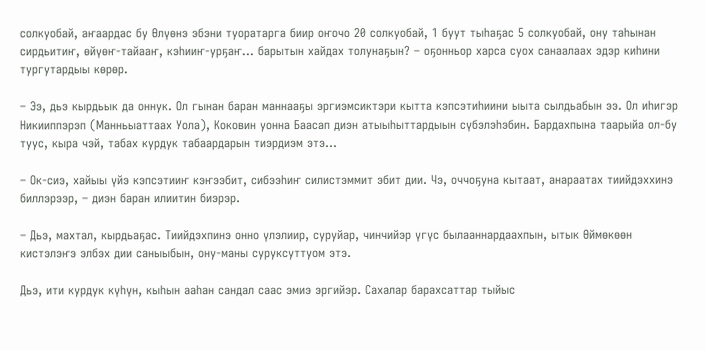солкуобай, аҥаардас бу Өлүөнэ эбэни туоратарга биир оҥочо 20 солкуобай, 1 буут тыһаҕас 5 солкуобай, ону таһынан сирдьитиҥ, өйүөҥ-тайааҥ, кэһииҥ-урҕаҥ… барытын хайдах толунаҕын? – оҕонньор харса суох санаалаах эдэр киһини тургутардыы көрөр.

– Ээ, дьэ кырдьык да оннук. Ол гынан баран маннааҕы эргиэмсиктэри кытта кэпсэтиһиини ыыта сылдьабын ээ. Ол иһигэр Никииппэрэп (Манньыаттаах Уола), Коковин уонна Баасап диэн атыыһыттардыын сүбэлэһэбин. Бардахпына таарыйа ол-бу туус, кыра чэй, табах курдук табаардарын тиэрдиэм этэ…

– Ок-сиэ, хайыы үйэ кэпсэтииҥ кэҥээбит, сибээһиҥ силистэммит эбит дии. Чэ, оччоҕуна кытаат, анараатах тиийдэххинэ биллэрээр, – диэн баран илиитин биэрэр.

– Дьэ, махтал, кырдьаҕас. Тиийдэхпинэ онно үлэлиир, суруйар, чинчийэр үгүс былааннардаахпын, ытык Өймөкөөн кистэлэҥэ элбэх дии саныыбын, ону-маны суруксуттуом этэ.

Дьэ, ити курдук күһүн, кыһын ааһан сандал саас эмиэ эргийэр. Сахалар барахсаттар тыйыс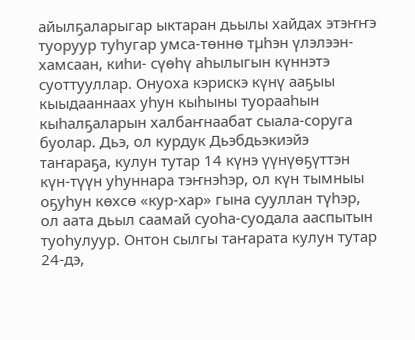айылҕаларыгар ыктаран дьылы хайдах этэҥҥэ туоруур туһугар умса-төннө тµһэн үлэлээн-хамсаан, киһи- сүөһү аһылыгын күннэтэ суоттууллар. Онуоха кэрискэ күнү ааҕыы кыыдааннаах уһун кыһыны туорааһын кыһалҕаларын халбаҥнаабат сыала-соруга буолар. Дьэ, ол курдук Дьэбдьэкиэйэ таҥараҕа, кулун тутар 14 күнэ үүнүөҕүттэн күн-түүн уһуннара тэҥнэһэр, ол күн тымныы оҕуһун көхсө «кур-хар» гына сууллан түһэр, ол аата дьыл саамай суоһа-суодала ааспытын туоһулуур. Онтон сылгы таҥарата кулун тутар 24-дэ,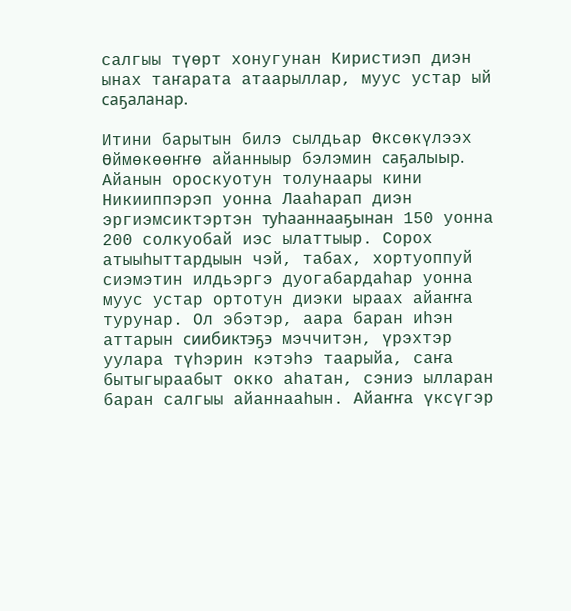салгыы түөрт хонугунан Киристиэп диэн ынах таҥарата атаарыллар, муус устар ый саҕаланар.

Итини барытын билэ сылдьар Өксөкүлээх Өймөкөөҥҥө айанныыр бэлэмин саҕалыыр. Айанын ороскуотун толунаары кини Никииппэрэп уонна Лааһарап диэн эргиэмсиктэртэн туһааннааҕынан 150 уонна 200 солкуобай иэс ылаттыыр. Сорох атыыһыттардыын чэй, табах, хортуоппуй сиэмэтин илдьэргэ дуогабардаһар уонна муус устар ортотун диэки ыраах айаҥҥа турунар. Ол эбэтэр, аара баран иһэн аттарын сиибиктэҕэ мэччитэн, үрэхтэр уулара түһэрин кэтэһэ таарыйа, саҥа бытыгыраабыт окко аһатан, сэниэ ылларан баран салгыы айаннааһын. Айаҥҥа үксүгэр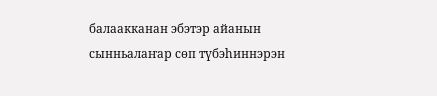балаакканан эбэтэр айанын сынньалаҥар сөп түбэһиннэрэн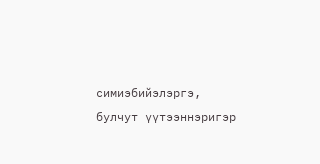симиэбийэлэргэ, булчут үүтээннэригэр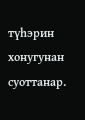түһэрин хонугунан суоттанар.